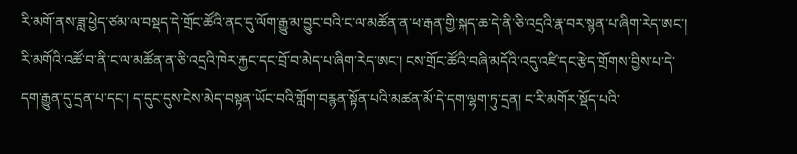རི་མགོ་ནས་ཟླ་ཕྱེད་ཙམ་ལ་བསྡད་དེ་གྲོང་ཚོའི་ནང་དུ་ལོག་རྒྱུ་མ་བྱུང་བའི་ང་ལ་མཚོན་ན་ཕ་རྒན་གྱི་སྐད་ཆ་དེ་ནི་ཅི་འདྲའི་རྣ་བར་སྙན་པ་ཞིག་རེད་ཨང་། རི་མགོའི་འཚོ་བ་ནི་ང་ལ་མཚོན་ན་ཅི་འདྲའི་ཁེར་རྐྱང་དང་བྲོ་བ་མེད་པ་ཞིག་རེད་ཨང་། ངས་གྲོང་ཚོའི་བཞི་མདོའི་འདུ་འཛི་དང་རྩེད་གྲོགས་བྱིས་པ་དེ་དག་རྒྱུན་དུ་དྲན་པ་དང་། ད་དུང་དུས་ངེས་མེད་བསྟན་ཡོང་བའི་གློག་བརྙན་སྟོན་པའི་མཚན་མོ་དེ་དག་ལྷག་ཏུ་དྲན། ང་རི་མགོར་སྡོད་པའི་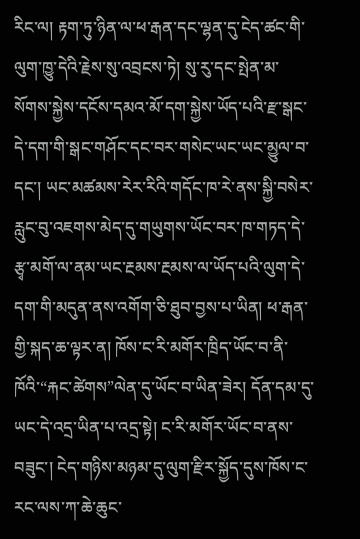རིང་ལ། རྟག་ཏུ་ཉིན་ལ་ཕ་རྒན་དང་ལྷན་དུ་ངེད་ཚང་གི་ལུག་ཁྱུ་དེའི་རྗེས་སུ་འབྲངས་ཏེ། སུ་རུ་དང་སྤེན་མ་སོགས་སྐྱེས་དངོས་དམའ་མོ་དག་སྐྱེས་ཡོད་པའི་རྫ་སྒང་དེ་དག་གི་སྒང་གཤོང་དང་བར་གསེང་ཡང་ཡང་མྱུལ་བ་དང་། ཡང་མཚམས་རེར་རིའི་གདོང་ཁ་རེ་ནས་སྐྱི་བསེར་རླུང་བུ་འཇགས་མེད་དུ་གཡུགས་ཡོང་བར་ཁ་གཏད་དེ་རྩྭ་མགོ་ལ་ནམ་ཡང་རྔམས་རྔམས་ལ་ཡོད་པའི་ལུག་དེ་དག་གི་མདུན་ནས་འགོག་ཅི་ཐུབ་བྱས་པ་ཡིན། ཕ་རྒན་གྱི་སྐད་ཆ་ལྟར་ན། ཁོས་ང་རི་མགོར་ཁྲིད་ཡོང་བ་ནི་ཁོའི་“རྐང་ཚེགས”ལེན་དུ་ཡོང་བ་ཡིན་ཟེར། དོན་དམ་དུ་ཡང་དེ་འདྲ་ཡིན་པ་འདྲ་སྟེ། ང་རི་མགོར་ཡོང་བ་ནས་བཟུང་། ངེད་གཉིས་མཉམ་དུ་ལུག་རྫིར་སྐྱོད་དུས་ཁོས་ང་རང་ལས་ཀ་ཆེ་ཆུང་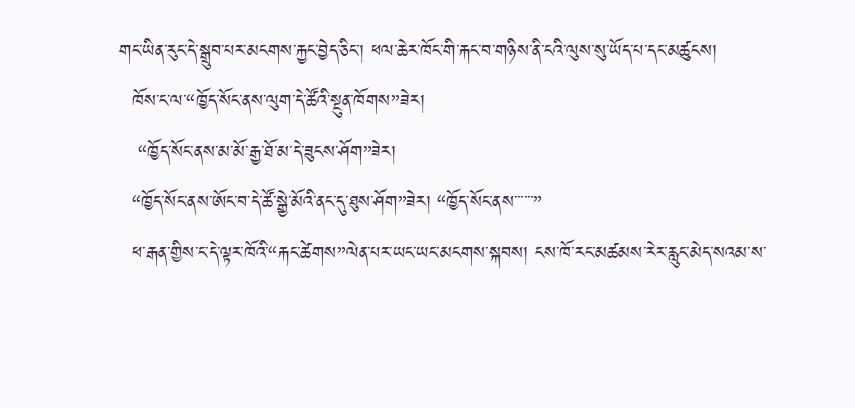གང་ཡིན་རུང་དེ་སྒྲུབ་པར་མངགས་རྐྱང་བྱེད་ཅིང་། ཕལ་ཆེར་ཁོང་གི་རྐང་བ་གཉིས་ནི་ངའི་ལུས་སུ་ཡོད་པ་དང་མཚུངས།
  ཁོས་ང་ལ་“ཁྱོད་སོང་ནས་ལུག་དེ་ཚོའི་སྔུན་ཁོགས”ཟེར།
   “ཁྱོད་སོང་ནས་མ་མོ་རྒྱ་ཐོ་མ་དེ་ཟུངས་ཤོག”ཟེར།
  “ཁྱོད་སོང་ནས་ཨོང་བ་དེ་ཚོ་སྒྱེ་མོའི་ནང་དུ་ཐུས་ཤོག”ཟེར། “ཁྱོད་སོང་ནས་་་་་་”
  ཕ་རྒན་གྱིས་ང་དེ་ལྟར་ཁོའི་“རྐང་ཚེགས”ལེན་པར་ཡང་ཡང་མངགས་སྐབས། ངས་ཁོ་རང་མཚམས་རེར་རླུང་མེད་སའམ་ས་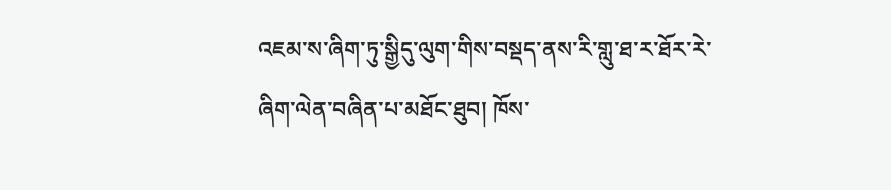འཇམ་ས་ཞིག་ཏུ་སྒྱིདུ་ལུག་གིས་བསྡད་ནས་རི་གླུ་ཐ་ར་ཐོར་རེ་ཞིག་ལེན་བཞིན་པ་མཐོང་ཐུབ། ཁོས་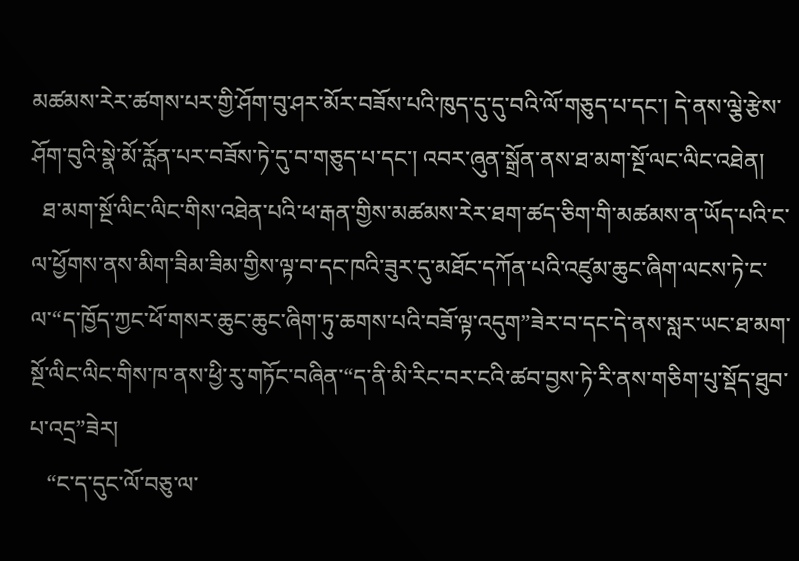མཚམས་རེར་ཚགས་པར་གྱི་ཤོག་བུ་ཤར་མོར་བཟོས་པའི་ཁུད་དུ་དུ་བའི་ལོ་གཅུད་པ་དང་། དེ་ནས་ལྕེ་རྩེས་ཤོག་བུའི་སྣེ་མོ་རློན་པར་བཟོས་ཏེ་དུ་བ་གཅུད་པ་དང་། འབར་ཞུན་སྒྲོན་ནས་ཐ་མག་སྔོ་ལང་ལིང་འཐེན།
  ཐ་མག་སྔོ་ལིང་ལིང་གིས་འཐེན་པའི་ཕ་རྒན་གྱིས་མཚམས་རེར་ཐག་ཚད་ཅིག་གི་མཚམས་ན་ཡོད་པའི་ང་ལ་ཕྱོགས་ནས་མིག་ཟིམ་ཟིམ་གྱིས་ལྟ་བ་དང་ཁའི་ཟུར་དུ་མཐོང་དཀོན་པའི་འཛུམ་ཆུང་ཞིག་ལངས་ཏེ་ང་ལ་“ད་ཁྱོད་ཀྱང་ཕོ་གསར་ཆུང་ཆུང་ཞིག་ཏུ་ཆགས་པའི་བཟོ་ལྟ་འདུག”ཟེར་བ་དང་དེ་ནས་སླར་ཡང་ཐ་མག་སྔོ་ལིང་ལིང་གིས་ཁ་ནས་ཕྱི་རུ་གཏོང་བཞིན་“ད་ནི་མི་རིང་བར་ངའི་ཚབ་བྱས་ཏེ་རི་ནས་གཅིག་པུ་སྡོད་ཐུབ་པ་འདྲ”ཟེར།
   “ང་ད་དུང་ལོ་བཅུ་ལ་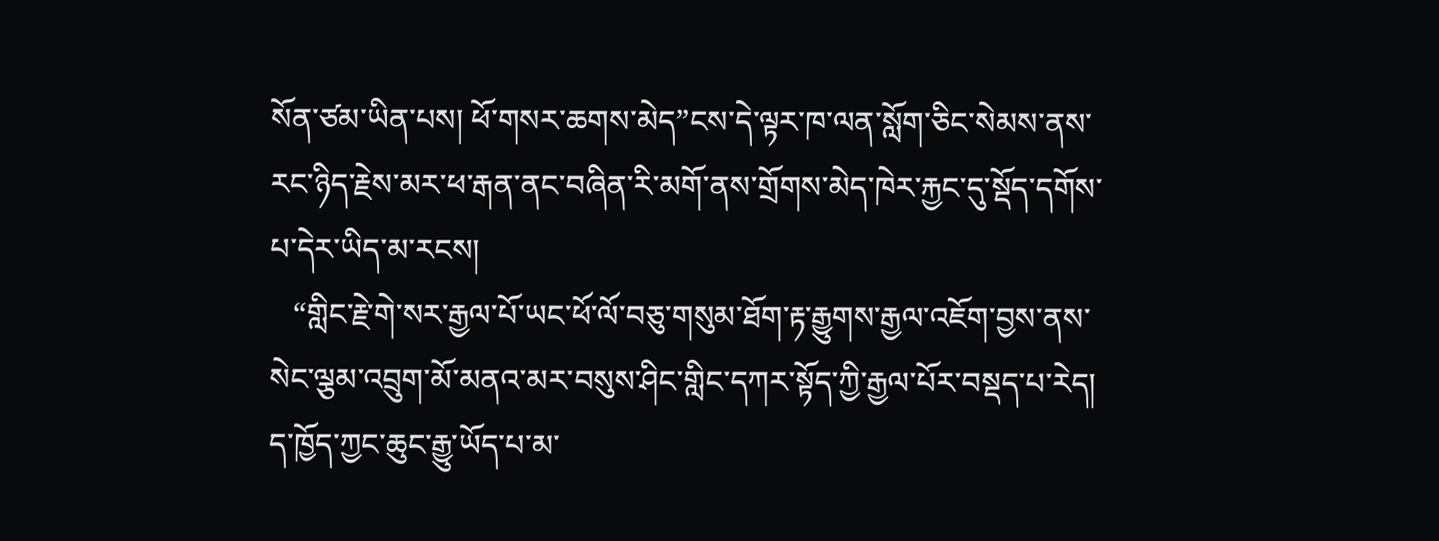སོན་ཙམ་ཡིན་པས། ཕོ་གསར་ཆགས་མེད”ངས་དེ་ལྟར་ཁ་ལན་སློག་ཅིང་སེམས་ནས་རང་ཉིད་རྗེས་མར་ཕ་རྒན་ནང་བཞིན་རི་མགོ་ནས་གྲོགས་མེད་ཁེར་རྐྱང་དུ་སྡོད་དགོས་པ་དེར་ཡིད་མ་རངས།
   “གླིང་རྗེ་གེ་སར་རྒྱལ་པོ་ཡང་ཕོ་ལོ་བཅུ་གསུམ་ཐོག་རྟ་རྒྱུགས་རྒྱལ་འཇོག་བྱས་ནས་སེང་ལྕམ་འབྲུག་མོ་མནའ་མར་བསུས་ཤིང་གླིང་དཀར་སྟོད་ཀྱི་རྒྱལ་པོར་བསྡད་པ་རེད། ད་ཁྱོད་ཀྱང་ཆུང་རྒྱུ་ཡོད་པ་མ་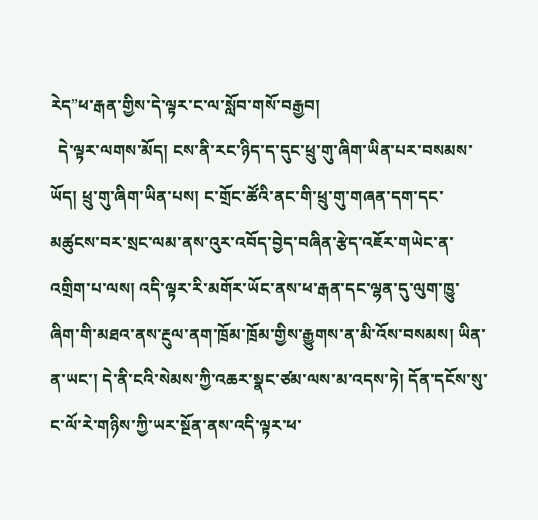རེད”ཕ་རྒན་གྱིས་དེ་ལྟར་ང་ལ་སློབ་གསོ་བརྒྱབ།
  དེ་ལྟར་ལགས་མོད། ངས་ནི་རང་ཉིད་ད་དུང་ཕྲུ་གུ་ཞིག་ཡིན་པར་བསམས་ཡོད། ཕྲུ་གུ་ཞིག་ཡིན་པས། ང་གྲོང་ཚོའི་ནང་གི་ཕྲུ་གུ་གཞན་དག་དང་མཚུངས་བར་སྲང་ལམ་ནས་འུར་འབོད་བྱེད་བཞིན་རྩེད་འཇོར་གཡེང་ན་འགྲིག་པ་ལས། འདི་ལྟར་རི་མགོར་ཡོང་ནས་ཕ་རྒན་དང་ལྷན་དུ་ལུག་ཁྱུ་ཞིག་གི་མཐའ་ནས་རྔུལ་ནག་ཁྲོམ་ཁྲོམ་གྱིས་རྒྱུགས་ན་མི་འོས་བསམས། ཡིན་ན་ཡང་། དེ་ནི་ངའི་སེམས་ཀྱི་འཆར་སྣང་ཙམ་ལས་མ་འདས་ཏེ། དོན་དངོས་སུ་ང་ལོ་རེ་གཉིས་ཀྱི་ཡར་སྔོན་ནས་འདི་ལྟར་ཕ་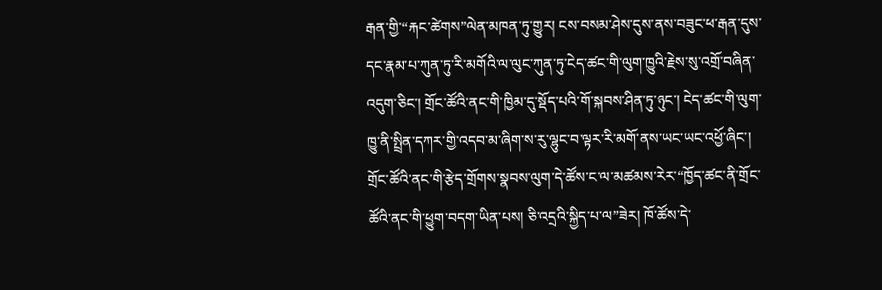རྒན་གྱི་“རྐང་ཚེགས”ལེན་མཁན་ཏུ་གྱུར། ངས་བསམ་ཤེས་དུས་ནས་བཟུང་ཕ་རྒན་དུས་དང་རྣམ་པ་ཀུན་ཏུ་རི་མགོའི་ལ་ལུང་ཀུན་ཏུ་ངེད་ཚང་གི་ལུག་ཁྱུའི་རྗེས་སུ་འགྲོ་བཞིན་འདུག་ཅིང་། གྲོང་ཚོའི་ནང་གི་ཁྱིམ་དུ་སྡོད་པའི་གོ་སྐབས་ཤིན་ཏུ་ཉུང་། ངེད་ཚང་གི་ལུག་ཁྱུ་ནི་སྤྲིན་དཀར་གྱི་འདབ་མ་ཞིག་ས་རུ་ལྷུང་བ་ལྟར་རི་མགོ་ནས་ཡང་ཡང་འཕྱོ་ཞིང་། གྲོང་ཚོའི་ནང་གི་རྩེད་གྲོགས་སྣབས་ལུག་དེ་ཚོས་ང་ལ་མཚམས་རེར་“ཁྱོད་ཚང་ནི་གྲོང་ཚོའི་ནང་གི་ཕྱུག་བདག་ཡིན་པས། ཅི་འདྲའི་སྐྱིད་པ་ལ”ཟེར། ཁོ་ཚོས་དེ་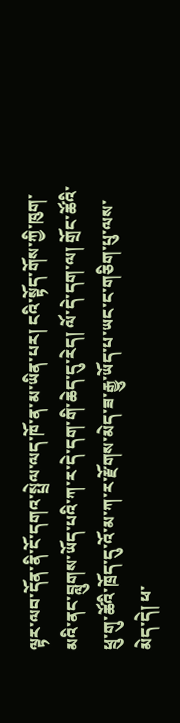ལྟར་ལབ་དོན་ནི་ངོ་དགའ་སྤྲེལ་ལད་ཁོ་ན་མ་ཡིན་པར། ངའི་སྟོད་གོས་ཀྱི་ཁུག་མའི་ནང་བླུགས་ཡོད་པའི་ཀ་ར་དེ་དག་གི་ཆེད་དུ་རེད། ལོ་དེ་དག་ལ། གྲོང་ཚོའི་ཕྲུ་གུ་ཚོའི་ཁྲོད་དུ་འོ་མ་ཀ་ར་རྫོགས་མེད་ཟ་རྒྱུ་ཡོད་པ་ཡང་ང་གཅིག་པུ་ལས་མེད་དེ། ཕ་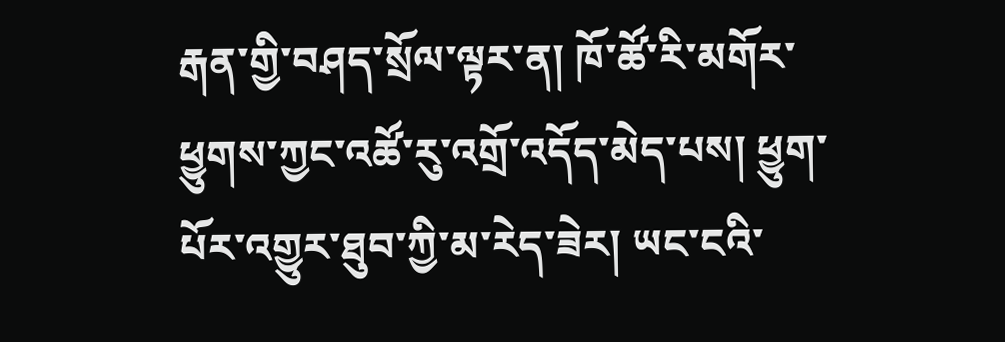རྒན་གྱི་བཤད་སྲོལ་ལྟར་ན། ཁོ་ཚོ་རི་མགོར་ཕྱུགས་ཀྱང་འཚོ་རུ་འགྲོ་འདོད་མེད་པས། ཕྱུག་པོར་འགྱུར་ཐུབ་ཀྱི་མ་རེད་ཟེར། ཡང་ངའི་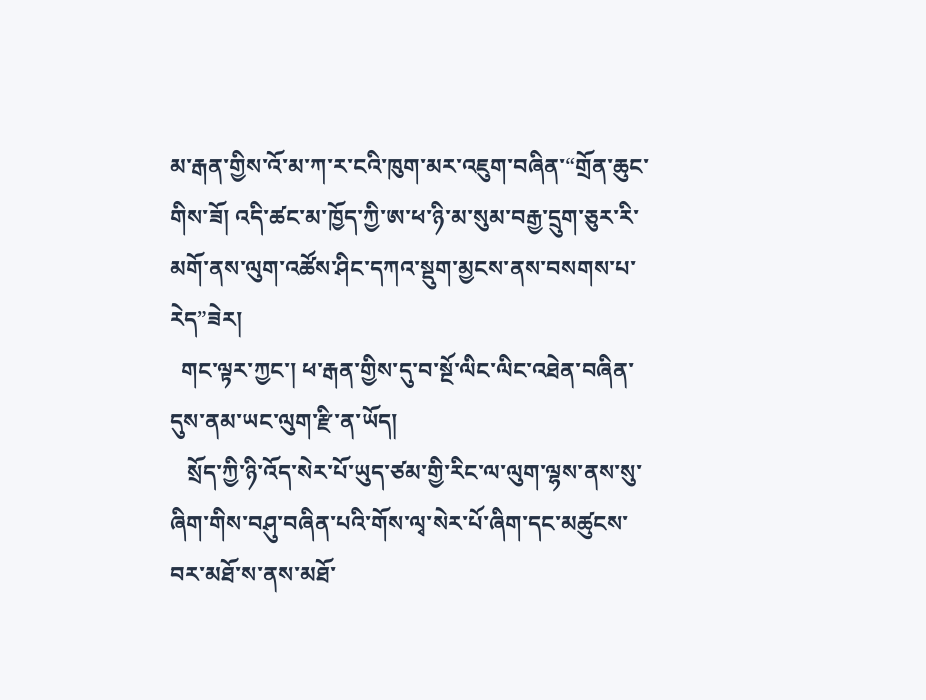མ་རྒན་གྱིས་འོ་མ་ཀ་ར་ངའི་ཁུག་མར་འཇུག་བཞིན་“གྲོན་ཆུང་གིས་ཟོ། འདི་ཚང་མ་ཁྱོད་ཀྱི་ཨ་ཕ་ཉི་མ་སུམ་བརྒྱ་དྲུག་ཅུར་རི་མགོ་ནས་ལུག་འཚོས་ཤིང་དཀའ་སྡུག་མྱངས་ནས་བསགས་པ་རེད”ཟེར།
  གང་ལྟར་ཀྱང་། ཕ་རྒན་གྱིས་དུ་བ་སྔོ་ལིང་ལིང་འཐེན་བཞིན་དུས་ནམ་ཡང་ལུག་རྫི་ན་ཡོད།
   སྲོད་ཀྱི་ཉི་འོད་སེར་པོ་ཡུད་ཙམ་གྱི་རིང་ལ་ལུག་ལྷས་ནས་སུ་ཞིག་གིས་བཤུ་བཞིན་པའི་གོས་ལྭ་སེར་པོ་ཞིག་དང་མཚུངས་བར་མཐོ་ས་ནས་མཐོ་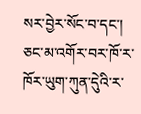སར་བྱེར་སོང་བ་དང་། ཅང་མ་འགོར་བར་ཁོ་ར་ཁོར་ཡུག་ཀུན་དེུའི་ར་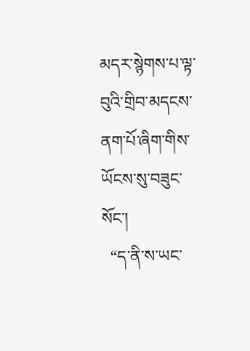མདར་སྙེགས་པ་ལྟ་བུའི་གྲིབ་མདངས་ནག་པོ་ཞིག་གིས་ཡོངས་སུ་བཟུང་སོང་།
  “ད་ནི་ས་ཡང་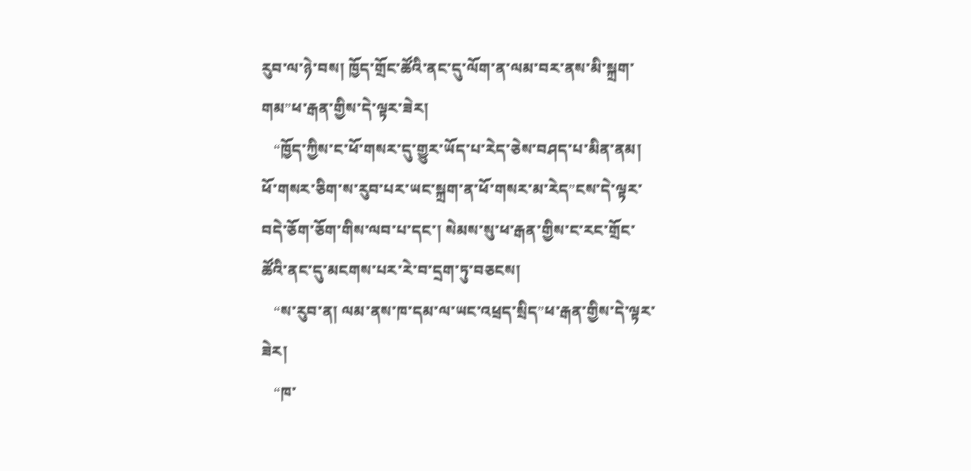རུབ་ལ་ཉེ་བས། ཁྱོད་གྲོང་ཚོའི་ནང་དུ་ལོག་ན་ལམ་བར་ནས་མི་སྐྲག་གམ”ཕ་རྒན་གྱིས་དེ་ལྟར་ཟེར།
   “ཁྱོད་ཀྱིས་ང་ཕོ་གསར་དུ་གྱུར་ཡོད་པ་རེད་ཅེས་བཤད་པ་མིན་ནམ། ཕོ་གསར་ཅིག་ས་རུབ་པར་ཡང་སྐྲག་ན་ཕོ་གསར་མ་རེད”ངས་དེ་ལྟར་བདེ་ཅོག་ཅོག་གིས་ལབ་པ་དང་། སེམས་སུ་ཕ་རྒན་གྱིས་ང་རང་གྲོང་ཚོའི་ནང་དུ་མངགས་པར་རེ་བ་དྲག་ཏུ་བཅངས།
   “ས་རུབ་ན། ལམ་ནས་ཁ་དམ་ལ་ཡང་འཕྲད་སྲིད”ཕ་རྒན་གྱིས་དེ་ལྟར་ཟེར།
   “ཁ་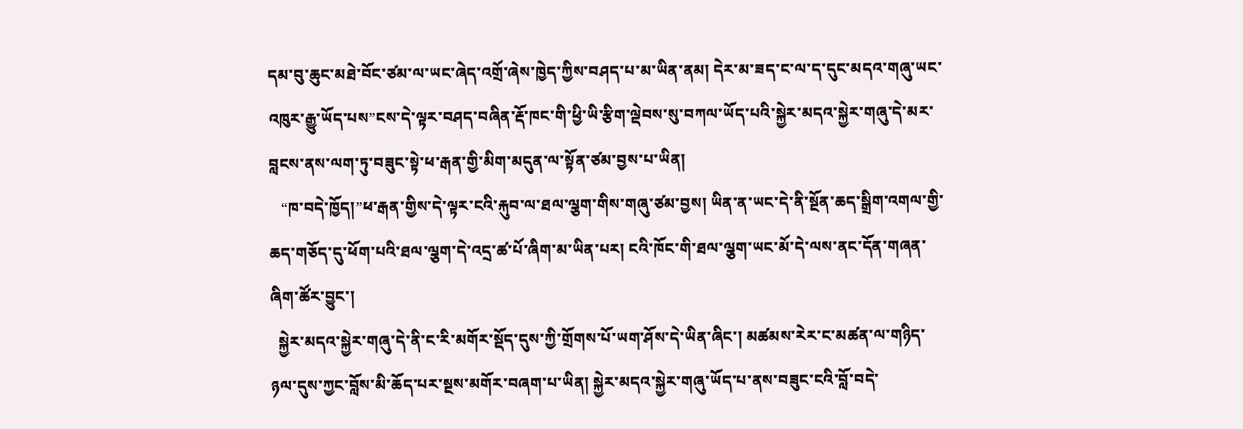དམ་བུ་ཆུང་མཐེ་བོང་ཙམ་ལ་ཡང་ཞེད་འགྲོ་ཞེས་ཁྱེད་ཀྱིས་བཤད་པ་མ་ཡིན་ནམ། དེར་མ་ཟད་ང་ལ་ད་དུང་མདའ་གཞུ་ཡང་འཁུར་རྒྱུ་ཡོད་པས”ངས་དེ་ལྟར་བཤད་བཞིན་རྡོ་ཁང་གི་ཕྱི་ཡི་རྩིག་ལྡེབས་སུ་བཀལ་ཡོད་པའི་སྐྱེར་མདའ་སྐྱེར་གཞུ་དེ་མར་བླངས་ནས་ལག་ཏུ་བཟུང་སྟེ་ཕ་རྒན་གྱི་མིག་མདུན་ལ་སྟོན་ཙམ་བྱས་པ་ཡིན།
   “ཁ་བདེ་ཁྱོད།”ཕ་རྒན་གྱིས་དེ་ལྟར་ངའི་རྐུབ་ལ་ཐལ་ལྕག་གིས་གཞུ་ཙམ་བྱས། ཡིན་ན་ཡང་དེ་ནི་སྔོན་ཆད་སྒྲིག་འགལ་གྱི་ཆད་གཅོད་དུ་ཕོག་པའི་ཐལ་ལྕག་དེ་འདྲ་ཚ་པོ་ཞིག་མ་ཡིན་པར། ངའི་ཁོང་གི་ཐལ་ལྕག་ཡང་མོ་དེ་ལས་ནང་དོན་གཞན་ཞིག་ཚོར་བྱུང་།
  སྐྱེར་མདའ་སྐྱེར་གཞུ་དེ་ནི་ང་རི་མགོར་སྡོད་དུས་ཀྱི་གྲོགས་པོ་ཡག་ཤོས་དེ་ཡིན་ཞིང་། མཚམས་རེར་ང་མཚན་ལ་གཉིད་ཉལ་དུས་ཀྱང་བློས་མི་ཆོད་པར་སྔས་མགོར་བཞག་པ་ཡིན། སྐྱེར་མདའ་སྐྱེར་གཞུ་ཡོད་པ་ནས་བཟུང་ངའི་བློ་བདེ་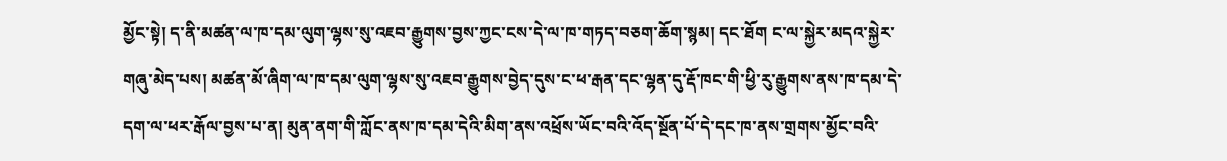མྱོང་སྟེ། ད་ནི་མཚན་ལ་ཁ་དམ་ལུག་ལྷས་སུ་འཇབ་རྒྱུགས་བྱས་ཀྱང་ངས་དེ་ལ་ཁ་གཏད་བཅག་ཆོག་སྙམ། དང་ཐོག ང་ལ་སྐྱེར་མདའ་སྐྱེར་གཞུ་མེད་པས། མཚན་མོ་ཞིག་ལ་ཁ་དམ་ལུག་ལྷས་སུ་འཇབ་རྒྱུགས་བྱེད་དུས་ང་ཕ་རྒན་དང་ལྷན་དུ་རྡོ་ཁང་གི་ཕྱི་རུ་རྒྱུགས་ནས་ཁ་དམ་དེ་དག་ལ་ཕར་རྒོལ་བྱས་པ་ན། མུན་ནག་གི་ཀློང་ནས་ཁ་དམ་དེའི་མིག་ནས་འཕྲོས་ཡོང་བའི་འོད་སྔོན་པོ་དེ་དང་ཁ་ནས་གྲགས་མྱོང་བའི་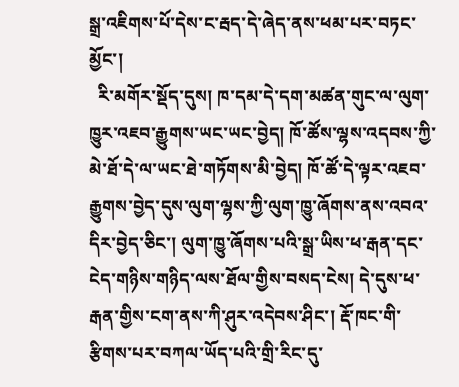སྒྲ་འཇིགས་པོ་དེས་ང་རྦད་དེ་ཞེད་ནས་ཕམ་པར་བཏང་མྱོང་།
  རི་མགོར་སྡོད་དུས། ཁ་དམ་དེ་དག་མཚན་གུང་ལ་ལུག་ཁྱུར་འཇབ་རྒྱུགས་ཡང་ཡང་བྱེད། ཁོ་ཚོས་ལྷས་འདབས་ཀྱི་མེ་ཐོ་དེ་ལ་ཡང་ཐེ་གཏོགས་མི་བྱེད། ཁོ་ཚོ་དེ་ལྟར་འཇབ་རྒྱུགས་བྱེད་དུས་ལུག་ལྷས་ཀྱི་ལུག་ཁྱུ་ཞོགས་ནས་འབའ་དིར་བྱེད་ཅིང་། ལུག་ཁྱུ་ཞོགས་པའི་སྒྲ་ཡིས་ཕ་རྒན་དང་ངེད་གཉིས་གཉིད་ལས་ཐོལ་གྱིས་བསད་ངེས། དེ་དུས་ཕ་རྒན་གྱིས་ངག་ནས་ཀི་ཤུར་འདེབས་ཤིང་། རྡོ་ཁང་གི་རྩིགས་པར་བཀལ་ཡོད་པའི་གྲི་རིང་དུ་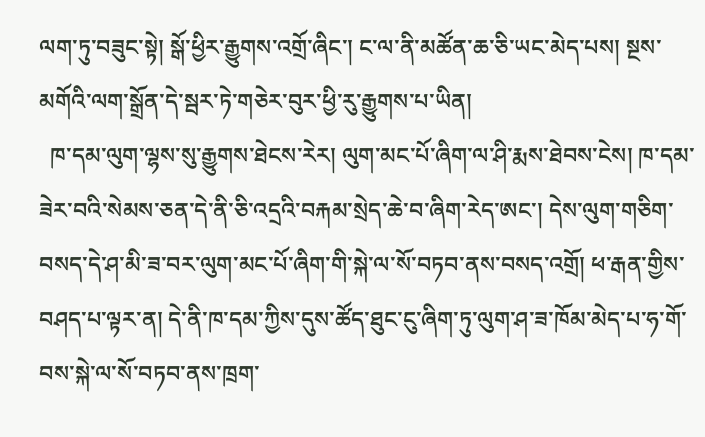ལག་ཏུ་བཟུང་སྟེ། སྒོ་ཕྱིར་རྒྱུགས་འགྲོ་ཞིང་། ང་ལ་ནི་མཚོན་ཆ་ཅི་ཡང་མེད་པས། སྔས་མགོའི་ལག་སྒྲོན་དེ་སྦར་ཏེ་གཅེར་བུར་ཕྱི་རུ་རྒྱུགས་པ་ཡིན།
  ཁ་དམ་ལུག་ལྷས་སུ་རྒྱུགས་ཐེངས་རེར། ལུག་མང་པོ་ཞིག་ལ་ཤི་རྨས་ཐེབས་ངེས། ཁ་དམ་ཟེར་བའི་སེམས་ཅན་དེ་ནི་ཅི་འདྲའི་བརྐམ་སྲེད་ཆེ་བ་ཞིག་རེད་ཨང་། དེས་ལུག་གཅིག་བསད་དེ་ཤ་མི་ཟ་བར་ལུག་མང་པོ་ཞིག་གི་སྐེ་ལ་སོ་བཏབ་ནས་བསད་འགྲོ། ཕ་རྒན་གྱིས་བཤད་པ་ལྟར་ན། དེ་ནི་ཁ་དམ་ཀྱིས་དུས་ཚོད་ཐུང་ངུ་ཞིག་ཏུ་ལུག་ཤ་ཟ་ཁོམ་མེད་པ་ཧ་གོ་བས་སྐེ་ལ་སོ་བཏབ་ནས་ཁྲག་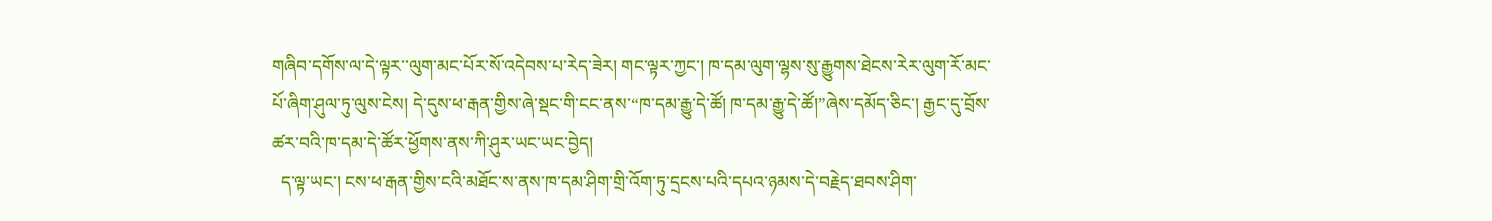གཞིབ་དགོས་ལ་དེ་ལྟར་་ལུག་མང་པོར་སོ་འདེབས་པ་རེད་ཟེར། གང་ལྟར་ཀྱང་། ཁ་དམ་ལུག་ལྷས་སུ་རྒྱུགས་ཐེངས་རེར་ལུག་རོ་མང་པོ་ཞིག་ཤུལ་ཏུ་ལུས་ངེས། དེ་དུས་ཕ་རྒན་གྱིས་ཞེ་སྡང་གི་ངང་ནས་“ཁ་དམ་རྒྱུ་དེ་ཚོ། ཁ་དམ་རྒྱུ་དེ་ཚོ།”ཞེས་དམོད་ཅིང་། རྒྱང་དུ་བྲོས་ཚར་བའི་ཁ་དམ་དེ་ཚོར་ཕྱོགས་ནས་ཀི་ཤུར་ཡང་ཡང་བྱེད།
  ད་ལྟ་ཡང་། ངས་ཕ་རྒན་གྱིས་ངའི་མཐོང་ས་ནས་ཁ་དམ་ཤིག་གྲི་འོག་ཏུ་དྲངས་པའི་དཔའ་ཉམས་དེ་བརྗེད་ཐབས་ཤིག་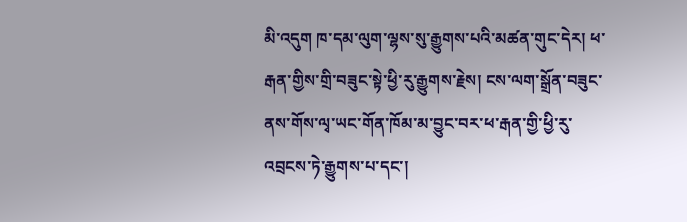མི་འདུག ཁ་དམ་ལུག་ལྷས་སུ་རྒྱུགས་པའི་མཚན་གུང་དེར། ཕ་རྒན་གྱིས་གྲི་བཟུང་སྟེ་ཕྱི་རུ་རྒྱུགས་རྗེས། ངས་ལག་སྒྲོན་བཟུང་ནས་གོས་ལྭ་ཡང་གོན་ཁོམ་མ་བྱུང་བར་ཕ་རྒན་གྱི་ཕྱི་རུ་འབྲངས་ཏེ་རྒྱུགས་པ་དང་།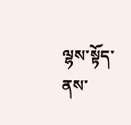ལྷས་སྟོད་ནས་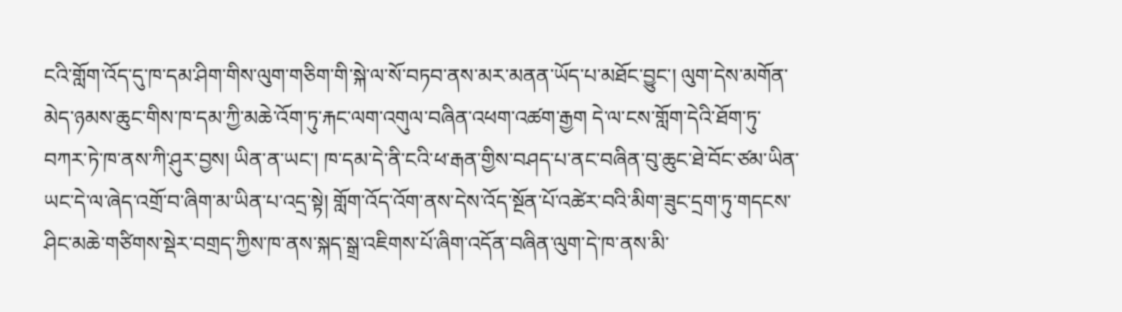ངའི་གློག་འོད་དུ་ཁ་དམ་ཤིག་གིས་ལུག་གཅིག་གི་སྐེ་ལ་སོ་བཏབ་ནས་མར་མནན་ཡོད་པ་མཐོང་བྱུང་། ལུག་དེས་མགོན་མེད་ཉམས་ཆུང་གིས་ཁ་དམ་ཀྱི་མཆེ་འོག་ཏུ་རྐང་ལག་འགུལ་བཞིན་འཕག་འཚག་རྒྱག དེ་ལ་ངས་གློག་དེའི་ཐོག་ཏུ་བཀར་ཏེ་ཁ་ནས་ཀི་ཤུར་བྱས། ཡིན་ན་ཡང་། ཁ་དམ་དེ་ནི་ངའི་ཕ་རྒན་གྱིས་བཤད་པ་ནང་བཞིན་བུ་ཆུང་ཐེ་བོང་ཙམ་ཡིན་ཡང་དེ་ལ་ཞེད་འགྲོ་བ་ཞིག་མ་ཡིན་པ་འདྲ་སྟེ། གློག་འོད་འོག་ནས་དེས་འོད་སྔོན་པོ་འཚེར་བའི་མིག་ཟུང་དྲག་ཏུ་གདངས་ཤིང་མཆེ་གཙིགས་སྡེར་བགྲད་ཀྱིས་ཁ་ནས་སྐད་སྒྲ་འཇིགས་པོ་ཞིག་འདོན་བཞིན་ལུག་དེ་ཁ་ནས་མི་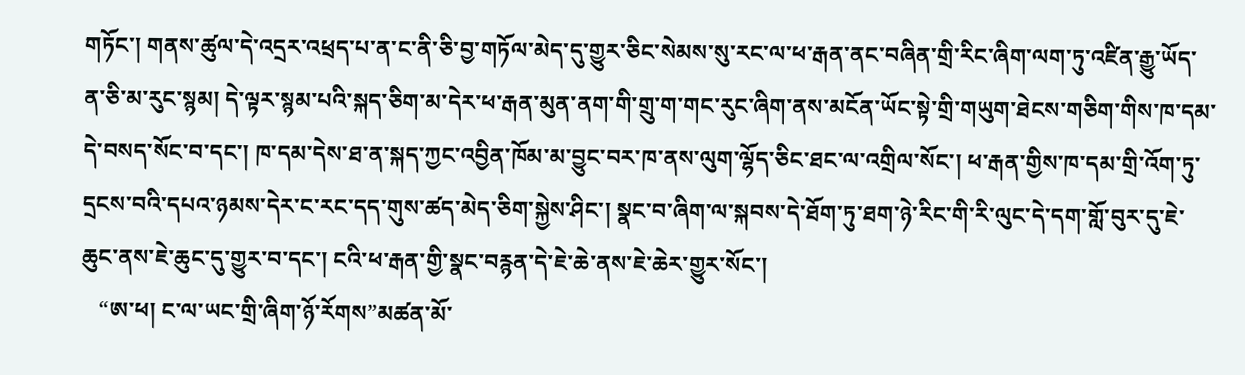གཏོང་། གནས་ཚུལ་དེ་འདྲར་འཕྲད་པ་ན་ང་ནི་ཅི་བྱ་གཏོལ་མེད་དུ་གྱུར་ཅིང་སེམས་སུ་རང་ལ་ཕ་རྒན་ནང་བཞིན་གྲི་རིང་ཞིག་ལག་ཏུ་འཛིན་རྒྱུ་ཡོད་ན་ཅི་མ་རུང་སྙམ། དེ་ལྟར་སྙམ་པའི་སྐད་ཅིག་མ་དེར་ཕ་རྒན་མུན་ནག་གི་གྲུ་ག་གང་རུང་ཞིག་ནས་མངོན་ཡོང་སྟེ་གྲི་གཡུག་ཐེངས་གཅིག་གིས་ཁ་དམ་དེ་བསད་སོང་བ་དང་། ཁ་དམ་དེས་ཐ་ན་སྐད་ཀྱང་འབྱིན་ཁོམ་མ་བྱུང་བར་ཁ་ནས་ལུག་ལྷོད་ཅིང་ཐང་ལ་འགྲིལ་སོང་། ཕ་རྒན་གྱིས་ཁ་དམ་གྲི་འོག་ཏུ་དྲངས་བའི་དཔའ་ཉམས་དེར་ང་རང་དད་གུས་ཚད་མེད་ཅིག་སྐྱེས་ཤིང་། སྣང་བ་ཞིག་ལ་སྐབས་དེ་ཐོག་ཏུ་ཐག་ཉེ་རིང་གི་རི་ལུང་དེ་དག་གློ་བུར་དུ་ཇེ་ཆུང་ནས་ཇེ་ཆུང་དུ་གྱུར་བ་དང་། ངའི་ཕ་རྒན་གྱི་སྣང་བརྙན་དེ་ཇེ་ཆེ་ནས་ཇེ་ཆེར་གྱུར་སོང་།
   “ཨ་ཕ། ང་ལ་ཡང་གྲི་ཞིག་ཉོ་རོགས”མཚན་མོ་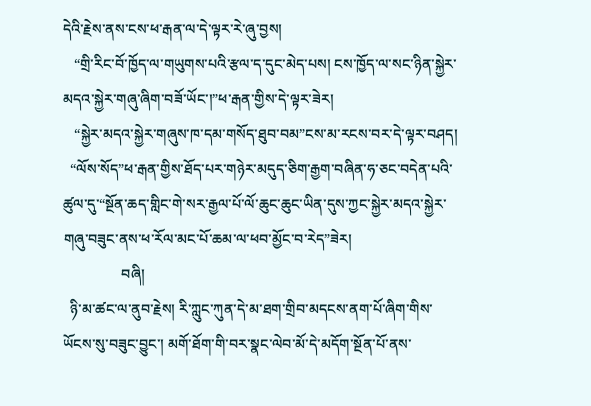དེའི་རྗེས་ནས་ངས་ཕ་རྒན་ལ་དེ་ལྟར་རེ་ཞུ་བྱས།
   “གྲི་རིང་བོ་ཁྱོད་ལ་གཡུགས་པའི་རྩལ་ད་དུང་མེད་པས། ངས་ཁྱོད་ལ་སང་ཉིན་སྐྱེར་མདའ་སྐྱེར་གཞུ་ཞིག་བཟོ་ཡོང་།”ཕ་རྒན་གྱིས་དེ་ལྟར་ཟེར།
   “སྐྱེར་མདའ་སྐྱེར་གཞུས་ཁ་དམ་གསོད་ཐུབ་བམ”ངས་མ་རངས་བར་དེ་ལྟར་བཤད།
  “ལོས་སོད”ཕ་རྒན་གྱིས་ཐོད་པར་གཉེར་མདུད་ཅིག་རྒྱག་བཞིན་ཧ་ཅང་བདེན་པའི་ཚུལ་དུ་“སྔོན་ཆད་གླིང་གེ་སར་རྒྱལ་པོ་ལོ་ཆུང་ཆུང་ཡིན་དུས་ཀྱང་སྐྱེར་མདའ་སྐྱེར་གཞུ་བཟུང་ནས་ཕ་རོལ་མང་པོ་ཆམ་ལ་ཕབ་མྱོང་བ་རེད”ཟེར།
                བཞི།
  ཉི་མ་ཚང་ལ་ནུབ་རྗེས། རི་ཀླུང་ཀུན་དེ་མ་ཐག་གྲིབ་མདངས་ནག་པོ་ཞིག་གིས་ཡོངས་སུ་བཟུང་བྱུང་། མགོ་ཐོག་གི་བར་སྣང་ལེབ་མོ་དེ་མདོག་སྔོན་པོ་ནས་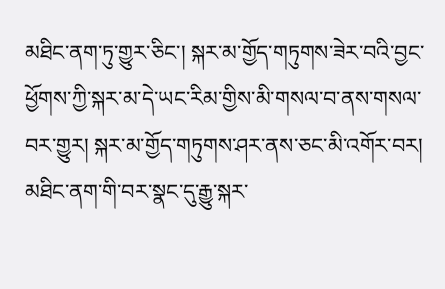མཐིང་ནག་ཏུ་གྱུར་ཅིང་། སྐར་མ་གྱོད་གཏུགས་ཟེར་བའི་བྱང་ཕྱོགས་ཀྱི་སྐར་མ་དེ་ཡང་རིམ་གྱིས་མི་གསལ་བ་ནས་གསལ་བར་གྱུར། སྐར་མ་གྱོད་གཏུགས་ཤར་ནས་ཅང་མི་འགོར་བར། མཐིང་ནག་གི་བར་སྣང་དུ་རྒྱུ་སྐར་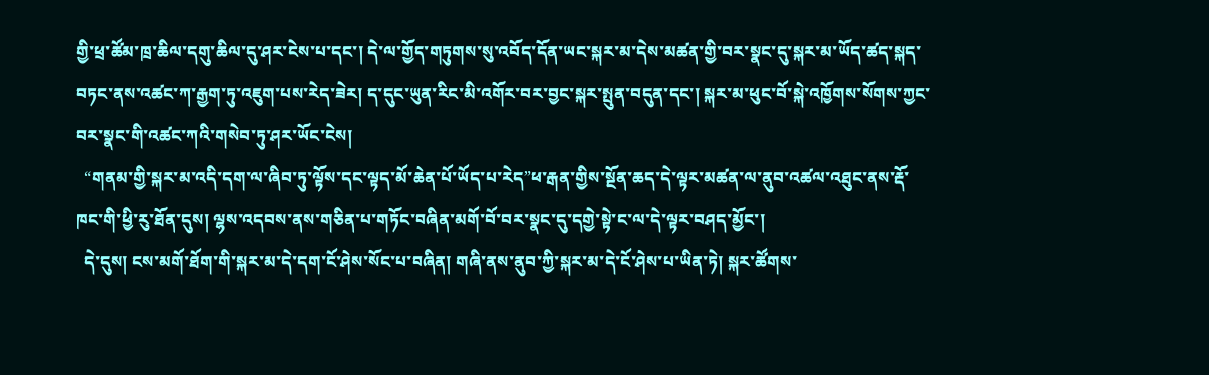གྱི་ཕྲ་ཚོམ་ཁྲ་ཆིལ་དགུ་ཆིལ་དུ་ཤར་ངེས་པ་དང་། དེ་ལ་གྱོད་གཏུགས་སུ་འབོད་དོན་ཡང་སྐར་མ་དེས་མཚན་གྱི་བར་སྣང་དུ་སྐར་མ་ཡོད་ཚད་སྐད་བཏང་ནས་འཚང་ཀ་རྒྱག་ཏུ་འཇུག་པས་རེད་ཟེར། ད་དུང་ཡུན་རིང་མི་འགོར་བར་བྱང་སྐར་སྤུན་བདུན་དང་། སྐར་མ་ཕུང་བོ་སྐེ་འཁྱོགས་སོགས་ཀྱང་བར་སྣང་གི་འཚང་ཀའི་གསེབ་ཏུ་ཤར་ཡོང་ངེས།
  “གནམ་གྱི་སྐར་མ་འདི་དག་ལ་ཞིབ་ཏུ་ལྟོས་དང་ལྟད་མོ་ཆེན་པོ་ཡོད་པ་རེད”ཕ་རྒན་གྱིས་སྔོན་ཆད་དེ་ལྟར་མཚན་ལ་ནུབ་འཚལ་འཐུང་ནས་རྡོ་ཁང་གི་ཕྱི་རུ་ཐོན་དུས། ལྷས་འདབས་ནས་གཅིན་པ་གཏོང་བཞིན་མགོ་བོ་བར་སྣང་དུ་དགྱེ་སྟེ་ང་ལ་དེ་ལྟར་བཤད་མྱོང་།
  དེ་དུས། ངས་མགོ་ཐོག་གི་སྐར་མ་དེ་དག་ངོ་ཤེས་སོང་པ་བཞིན། གཞི་ནས་ནུབ་ཀྱི་སྐར་མ་དེ་ངོ་ཤེས་པ་ཡིན་ཏེ། སྐར་ཚོགས་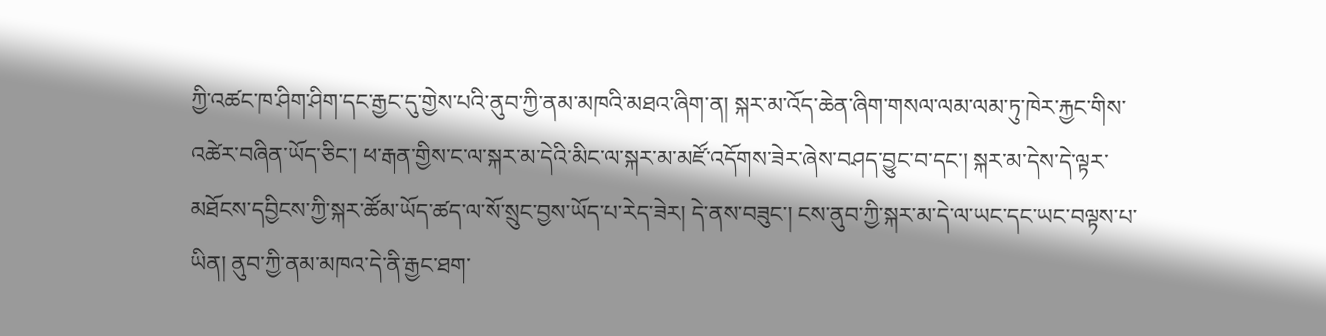ཀྱི་འཚང་ཁ་ཤིག་ཤིག་དང་རྒྱང་དུ་གྱེས་པའི་ནུབ་ཀྱི་ནམ་མཁའི་མཐའ་ཞིག་ན། སྐར་མ་འོད་ཆེན་ཞིག་གསལ་ལམ་ལམ་ཏུ་ཁེར་རྐྱང་གིས་འཚེར་བཞིན་ཡོད་ཅིང་། ཕ་རྒན་གྱིས་ང་ལ་སྐར་མ་དེའི་མིང་ལ་སྐར་མ་མཛོ་འདོགས་ཟེར་ཞེས་བཤད་བྱུང་བ་དང་། སྐར་མ་དེས་དེ་ལྟར་མཐོངས་དབྱིངས་ཀྱི་སྐར་ཚོམ་ཡོད་ཚད་ལ་སོ་སྲུང་བྱས་ཡོད་པ་རེད་ཟེར། དེ་ནས་བཟུང་། ངས་ནུབ་ཀྱི་སྐར་མ་དེ་ལ་ཡང་དང་ཡང་བལྟས་པ་ཡིན། ནུབ་ཀྱི་ནམ་མཁའ་དེ་ནི་རྒྱང་ཐག་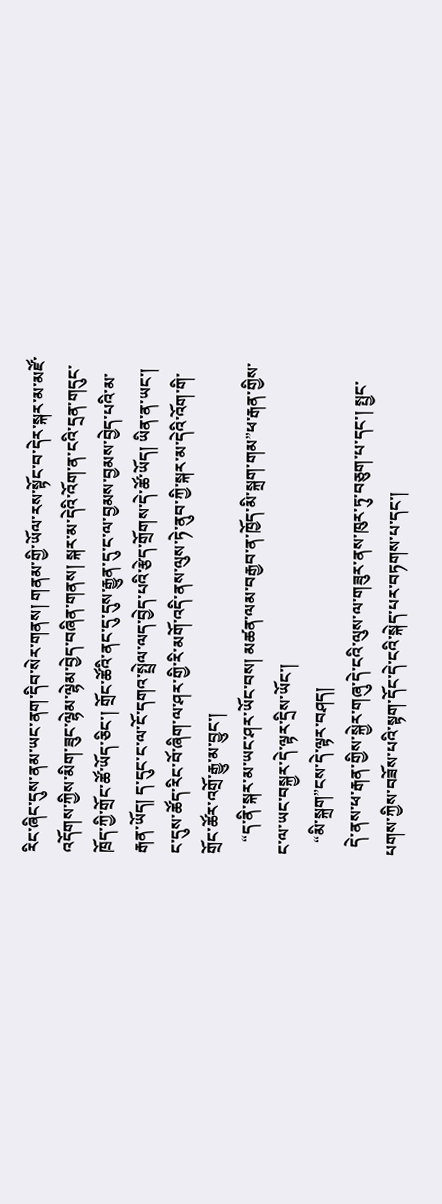རིང་ཞིང་དུས་ནམ་ཡང་ནག་དིབ་སེར་གནས། གནམ་གྱི་ཡོལ་རས་སྟོང་བ་དེར་སྐར་མ་མཛོ་འདོགས་ཀྱིས་མིག་ཟུང་ལྷེམ་ལྷེམ་བྱེད་བཞིན་གནས། སྐར་མ་དེའི་འོག་ན་ངའི་དྲན་གདུང་ཁྲོད་ཀྱི་གྲོང་ཚོ་ཡོད་ཅིང་། གྲོང་ཚོའི་ནང་དུ་དུས་རྒྱུན་དུ་ང་ལ་བྱམས་བྱམས་བྱེད་པའི་མ་རྒན་ཡོད། ད་དུང་ང་ལ་ངོ་དགའ་སྤྲེལ་ལད་བྱེད་པའི་རྩེད་གྲོགས་དེ་ཚོ་ཡོད། ཡིན་ན་ཡང་། ང་དུས་ཚོད་རིང་བོ་ཞིག་ལ་ཤར་གྱི་རི་མགོ་འདི་ནས་ལུས་ཏེ་ནུབ་ཀྱི་སྐར་མ་དེའི་འོག་གི་གྲོང་ཚོར་འགྲོ་རྒྱུ་མ་བྱུང་།
   “ད་ནི་སྐར་མ་ཡང་ཤར་ཡོང་བས། མཚན་ལམ་བརྒྱབ་ན་ཁྱོད་མི་སྐྲག་གམ”ཕ་རྒན་གྱིས་ང་ལ་ཡང་བསྐྱར་དེ་ལྟར་དྲིས་ཡོང་།
   “མི་སྐྲག”ངས་དེ་ལྟར་བཤད།
  དེ་ནས་ཕ་རྒན་གྱིས་སྐྱེར་གཞུ་དེ་ངའི་ལུས་ལ་གཟུར་ནས་ཁུར་ཏུ་བཅུག་པ་དང་། སྤྱང་པགས་ཀྱིས་བཟོས་པའི་སྟག་དོང་དེ་ངའི་སྐེད་པར་བཏགས་པ་དང་།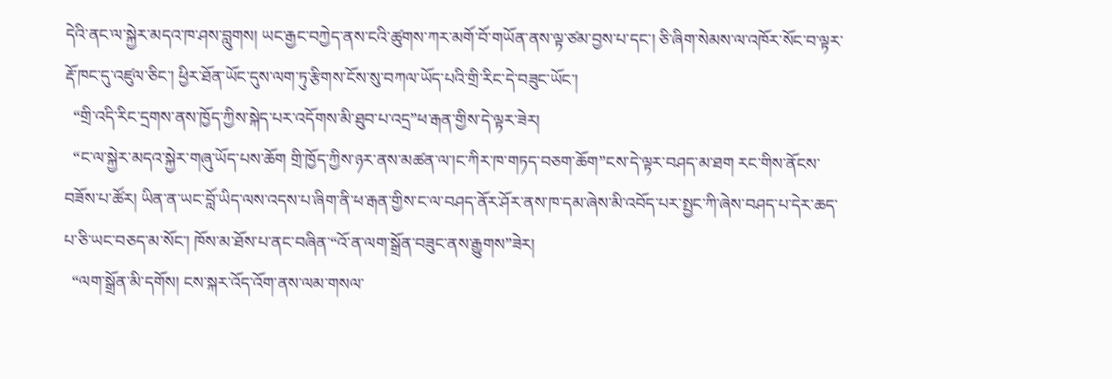དེའི་ནང་ལ་སྐྱེར་མདའ་ཁ་ཤས་བླུགས། ཡང་རྒྱང་བཀྱེད་ནས་ངའི་ཚུགས་ཀར་མགོ་བོ་གཡོན་ནས་ལྟ་ཙམ་བྱས་པ་དང་། ཅི་ཞིག་སེམས་ལ་འཁོར་སོང་བ་ལྟར་རྡོ་ཁང་དུ་འཛུལ་ཅིང་། ཕྱིར་ཐོན་ཡོང་དུས་ལག་ཏུ་རྩིགས་ངོས་སུ་བཀལ་ཡོད་པའི་གྲི་རིང་དེ་བཟུང་ཡོང་།
  “གྲི་འདི་རིང་དྲགས་ནས་ཁྱོད་ཀྱིས་སྐེད་པར་འདོགས་མི་ཐུབ་པ་འདྲ”ཕ་རྒན་གྱིས་དེ་ལྟར་ཟེར།
  “ང་ལ་སྐྱེར་མདའ་སྐྱེར་གཞུ་ཡོད་པས་ཆོག གྲི་ཁྱོད་ཀྱིས་ཉར་ནས་མཚན་ལ་།ང་ཀིར་ཁ་གཏད་བཅག་ཆོག”ངས་དེ་ལྟར་བཤད་མ་ཐག རང་གིས་ནོངས་བཟོས་པ་ཚོར། ཡིན་ན་ཡང་བློ་ཡིད་ལས་འདས་པ་ཞིག་ནི་ཕ་རྒན་གྱིས་ང་ལ་བཤད་ནོར་ཤོར་ནས་ཁ་དམ་ཞེས་མི་འབོད་པར་སྤྱང་ཀི་ཞེས་བཤད་པ་དེར་ཆད་པ་ཅི་ཡང་བཅད་མ་སོང་། ཁོས་མ་ཐོས་པ་ནང་བཞིན་“འོ་ན་ལག་སྒྲོན་བཟུང་ནས་རྒྱུགས”ཟེར།
  “ལག་སྒྲོན་མི་དགོས། ངས་སྐར་འོད་འོག་ནས་ལམ་གསལ་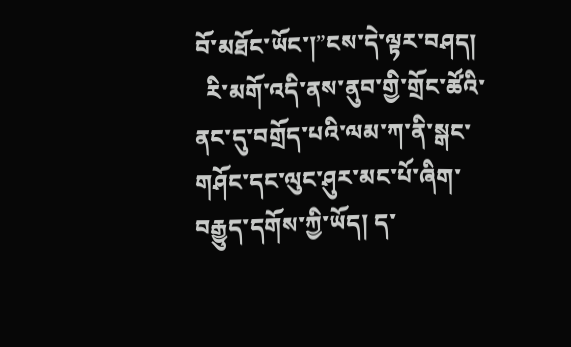བོ་མཐོང་ཡོང་།”ངས་དེ་ལྟར་བཤད།
  རི་མགོ་འདི་ནས་ནུབ་གྱི་གྲོང་ཚོའི་ནང་དུ་བགྲོད་པའི་ལམ་ཀ་ནི་སྒང་གཤོང་དང་ལུང་ཤུར་མང་པོ་ཞིག་བརྒྱུད་དགོས་ཀྱི་ཡོད། ད་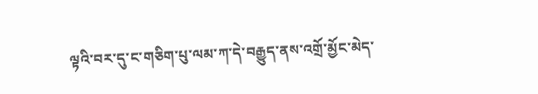ལྟའི་བར་དུ་ང་གཅིག་པུ་ལམ་ཀ་དེ་བརྒྱུད་ནས་འགྲོ་མྱོང་མེད་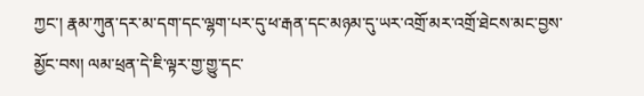ཀྱང་། རྣམ་ཀུན་དར་མ་དག་དང་ལྷག་པར་དུ་ཕ་རྒན་དང་མཉམ་དུ་ཡར་འགྲོ་མར་འགྲོ་ཐེངས་མང་བྱས་མྱོང་བས། ལམ་ཕྲན་དེ་ཇི་ལྟར་གྱ་གྱུ་དང་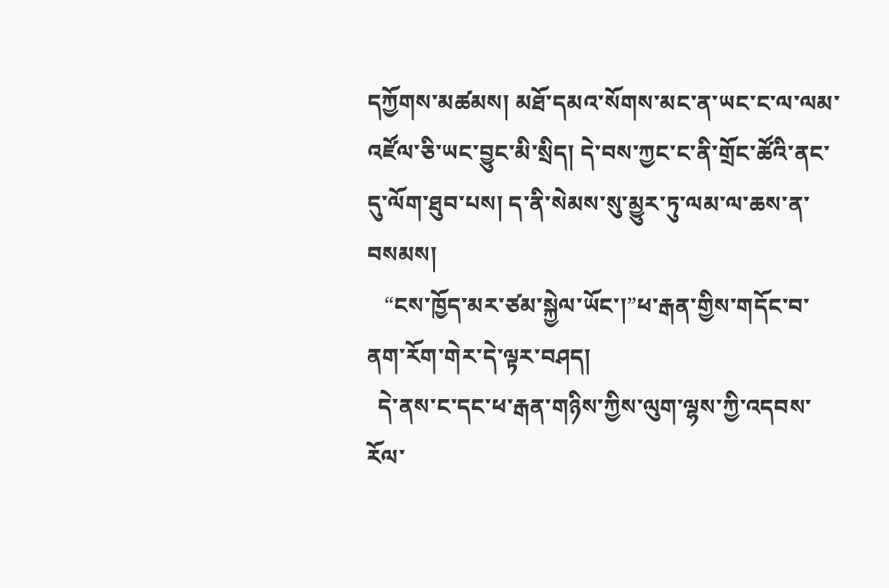དཀྱོགས་མཚམས། མཐོ་དམའ་སོགས་མང་ན་ཡང་ང་ལ་ལམ་འཛོལ་ཅི་ཡང་བྱུང་མི་སྲིད། དེ་བས་ཀྱང་ང་ནི་གྲོང་ཚོའི་ནང་དུ་ལོག་ཐུབ་པས། ད་ནི་སེམས་སུ་མྱུར་ཏུ་ལམ་ལ་ཆས་ན་བསམས།
   “ངས་ཁྱོད་མར་ཙམ་སྐྱེལ་ཡོང་།”ཕ་རྒན་གྱིས་གདོང་བ་ནག་རོག་གེར་དེ་ལྟར་བཤད།
  དེ་ནས་ང་དང་ཕ་རྒན་གཉིས་ཀྱིས་ལུག་ལྷས་ཀྱི་འདབས་རོལ་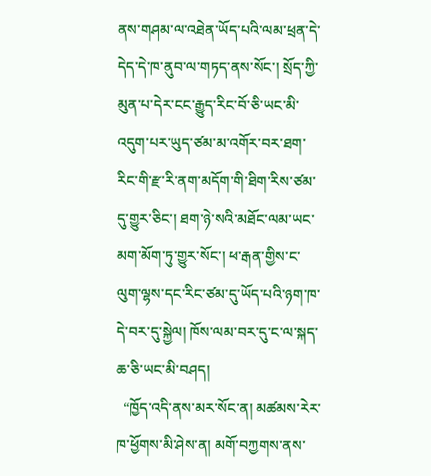ནས་གཤམ་ལ་འཐེན་ཡོད་པའི་ལམ་ཕྲན་དེ་དེད་དེ་ཁ་ནུབ་ལ་གཏད་ནས་སོང་། སྲོད་ཀྱི་མུན་པ་དེར་ངང་རྒྱུད་རིང་བོ་ཅི་ཡང་མི་འདུག་པར་ཡུད་ཙམ་མ་འགོར་བར་ཐག་རིང་གི་རྫ་རི་ནག་མདོག་གི་ཐིག་རིས་ཙམ་དུ་གྱུར་ཅིང་། ཐག་ཉེ་སའི་མཐོང་ལམ་ཡང་མག་མོག་ཏུ་གྱུར་སོང་། ཕ་རྒན་གྱིས་ང་ལུག་ལྷས་དང་རིང་ཙམ་དུ་ཡོད་པའི་ཉག་ཁ་དེ་བར་དུ་སྐྱེལ། ཁོས་ལམ་བར་དུ་ང་ལ་སྐད་ཆ་ཅི་ཡང་མི་བཤད།
  “ཁྱོད་འདི་ནས་མར་སོང་ན། མཚམས་རེར་ཁ་ཕྱོགས་མི་ཤེས་ན། མགོ་བཀྱགས་ནས་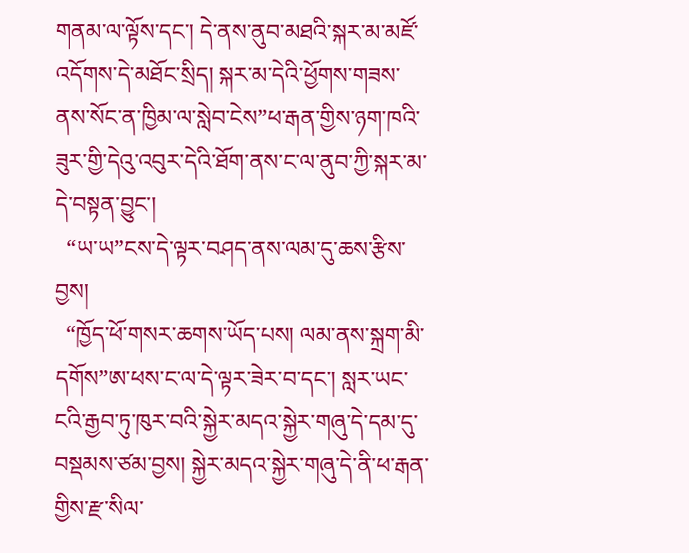གནམ་ལ་ལྟོས་དང་། དེ་ནས་ནུབ་མཐའི་སྐར་མ་མཛོ་འདོགས་དེ་མཐོང་སྲིད། སྐར་མ་དེའི་ཕྱོགས་གཟས་ནས་སོང་ན་ཁྱིམ་ལ་སླེབ་ངེས”ཕ་རྒན་གྱིས་ཉག་ཁའི་ཟུར་གྱི་དེའུ་འབུར་དེའི་ཐོག་ནས་ང་ལ་ནུབ་ཀྱི་སྐར་མ་དེ་བསྟན་བྱུང་།
  “ཡ་ཡ”ངས་དེ་ལྟར་བཤད་ནས་ལམ་དུ་ཆས་རྩིས་བྱས།
  “ཁྱོད་ཕོ་གསར་ཆགས་ཡོད་པས། ལམ་ནས་སྐྲག་མི་དགོས”ཨ་ཕས་ང་ལ་དེ་ལྟར་ཟེར་བ་དང་། སླར་ཡང་ངའི་རྒྱབ་ཏུ་ཁུར་བའི་སྐྱེར་མདའ་སྐྱེར་གཞུ་དེ་དམ་དུ་བསྡམས་ཙམ་བྱས། སྐྱེར་མདའ་སྐྱེར་གཞུ་དེ་ནི་ཕ་རྒན་གྱིས་རྫ་སིལ་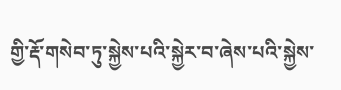གྱི་རྡོ་གསེབ་ཏུ་སྐྱེས་པའི་སྐྱེར་བ་ཞེས་པའི་སྐྱེས་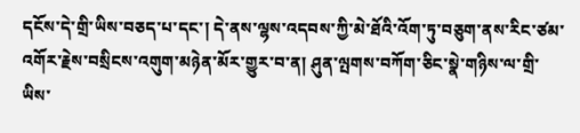དངོས་དེ་གྲི་ཡིས་བཅད་པ་དང་། དེ་ནས་ལྷས་འདབས་ཀྱི་མེ་ཐོའི་འོག་ཏུ་བཅུག་ནས་རིང་ཙམ་འགོར་རྗེས་བསྲིངས་འགུག་མཉེན་མོར་གྱུར་བ་ན། ཤུན་ལྤགས་བཀོག་ཅིང་སྣེ་གཉིས་ལ་གྲི་ཡིས་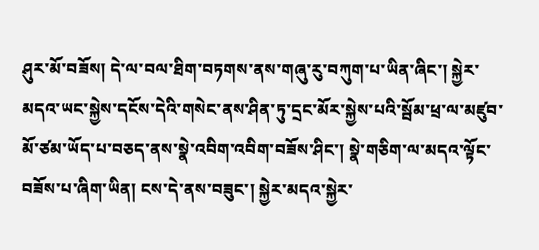ཤུར་མོ་བཟོས། དེ་ལ་བལ་ཐིག་བཏགས་ནས་གཞུ་རུ་བཀུག་པ་ཡིན་ཞིང་། སྐྱེར་མདའ་ཡང་སྐྱེས་དངོས་དེའི་གསེང་ནས་ཤིན་ཏུ་དྲང་མོར་སྐྱེས་པའི་སྦོམ་ཕྲ་ལ་མཛུབ་མོ་ཙམ་ཡོད་པ་བཅད་ནས་སྣེ་འབིག་འབིག་བཟོས་ཤིང་། སྣེ་གཅིག་ལ་མདའ་ལྟོང་བཟོས་པ་ཞིག་ཡིན། ངས་དེ་ནས་བཟུང་། སྐྱེར་མདའ་སྐྱེར་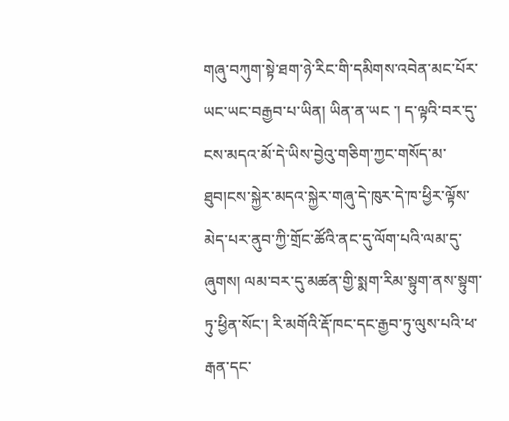གཞུ་བཀུག་སྟེ་ཐག་ཉེ་རིང་གི་དམིགས་འབེན་མང་པོར་ཡང་ཡང་བརྒྱབ་པ་ཡིན། ཡིན་ན་ཡང ་། ད་ལྟའི་བར་དུ་ངས་མདའ་མོ་དེ་ཡིས་བྱེའུ་གཅིག་ཀྱང་གསོད་མ་ཐུབ།ངས་སྐྱེར་མདའ་སྐྱེར་གཞུ་དེ་ཁུར་དེ་ཁ་ཕྱིར་ལྟོས་མེད་པར་ནུབ་ཀྱི་གྲོང་ཚོའི་ནང་དུ་ལོག་པའི་ལམ་དུ་ཞུགས། ལམ་བར་དུ་མཚན་གྱི་སྨག་རིམ་སྟུག་ནས་སྟུག་ཏུ་ཕྱིན་སོང་། རི་མགོའི་རྡོ་ཁང་དང་རྒྱབ་ཏུ་ལུས་པའི་ཕ་རྒན་དང་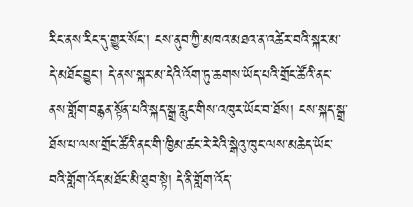རིང་ནས་རིང་དུ་གྱུར་སོང་། ངས་ནུབ་ཀྱི་མཁའ་མཐའ་ན་འཚེར་བའི་སྐར་མ་དེ་མཐོང་བྱུང་། དེ་ནས་སྐར་མ་དེའི་འོག་ཏུ་ཆགས་ཡོད་པའི་གྲོང་ཚོའི་ནང་ནས་གློག་བརྙན་སྟོན་པའི་སྐད་སྒྲ་རླུང་གིས་འཁུར་ཡོང་བ་ཐོས། ངས་སྐད་སྒྲ་ཐོས་པ་ལས་གྲོང་ཚོའི་ནང་གི་ཁྱིམ་ཚང་རེ་རེའི་སྒེའུ་ཁུང་ལས་མཆེད་ཡོང་བའི་གློག་འོད་མཐོང་མི་ཐུབ་སྟེ། དེ་ནི་གློག་འོད་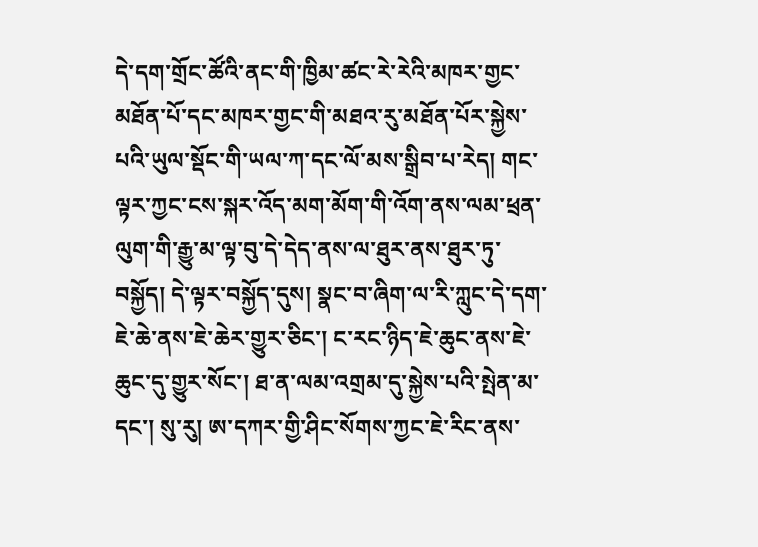དེ་དག་གྲོང་ཚོའི་ནང་གི་ཁྱིམ་ཚང་རེ་རེའི་མཁར་གྱང་མཐོན་པོ་དང་མཁར་གྱང་གི་མཐའ་རུ་མཐོན་པོར་སྐྱེས་པའི་ཡུལ་སྡོང་གི་ཡལ་ཀ་དང་ལོ་མས་སྒྲིབ་པ་རེད། གང་ལྟར་ཀྱང་ངས་སྐར་འོད་མག་མོག་གི་འོག་ནས་ལམ་ཕྲན་ལུག་གི་རྒྱུ་མ་ལྟ་བུ་དེ་དེད་ནས་ལ་ཐུར་ནས་ཐུར་ཏུ་བསྐྱོད། དེ་ལྟར་བསྐྱོད་དུས། སྣང་བ་ཞིག་ལ་རི་ཀླུང་དེ་དག་ཇེ་ཆེ་ནས་ཇེ་ཆེར་གྱུར་ཅིང་། ང་རང་ཉིད་ཇེ་ཆུང་ནས་ཇེ་ཆུང་དུ་གྱུར་སོང་། ཐ་ན་ལམ་འགྲམ་དུ་སྐྱེས་པའི་སྤེན་མ་དང་། སུ་རུ། ཨ་དཀར་གྱི་ཤིང་སོགས་ཀྱང་ཇེ་རིང་ནས་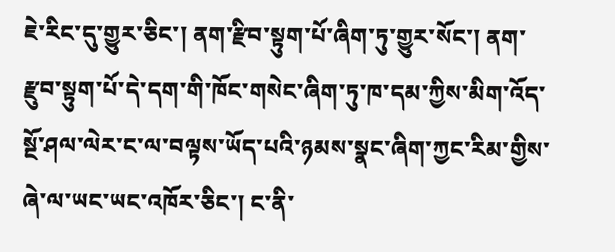ཇེ་རིང་དུ་གྱུར་ཅིང་། ནག་རྫིབ་སྟུག་པོ་ཞིག་ཏུ་གྱུར་སོང་། ནག་རྫུབ་སྟུག་པོ་དེ་དག་གི་ཁོང་གསེང་ཞིག་ཏུ་ཁ་དམ་ཀྱིས་མིག་འོད་སྔོ་ཤལ་ལེར་ང་ལ་བལྟས་ཡོད་པའི་ཉམས་སྣང་ཞིག་ཀྱང་རིམ་གྱིས་ཞེ་ལ་ཡང་ཡང་འཁོར་ཅིང་། ང་ནི་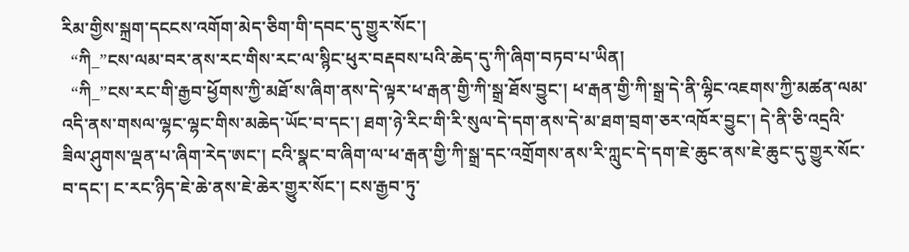རིམ་གྱིས་སྐྲག་དངངས་འགོག་མེད་ཅིག་གི་དབང་དུ་གྱུར་སོང་།
  “ཀི_”ངས་ལམ་བར་ནས་རང་གིས་རང་ལ་སྙིང་ཕུར་བརྡབས་པའི་ཆེད་དུ་ཀི་ཞིག་བཏབ་པ་ཡིན།
  “ཀི_”ངས་རང་གི་རྒྱབ་ཕྱོགས་ཀྱི་མཐོ་ས་ཞིག་ནས་དེ་ལྟར་ཕ་རྒན་གྱི་ཀི་སྒྲ་ཐོས་བྱུང་། ཕ་རྒན་གྱི་ཀི་སྒྲ་དེ་ནི་ལྷིང་འཇགས་ཀྱི་མཚན་ལམ་འདི་ནས་གསལ་ལྷང་ལྷང་གིས་མཆེད་ཡོང་བ་དང་། ཐག་ཉེ་རིང་གི་རི་སུལ་དེ་དག་ནས་དེ་མ་ཐག་བྲག་ཅར་འཁོར་བྱུང་། དེ་ནི་ཅི་འདྲའི་ཟིལ་ཤུགས་ལྡན་པ་ཞིག་རེད་ཨང་། ངའི་སྣང་བ་ཞིག་ལ་ཕ་རྒན་གྱི་ཀི་སྒྲ་དང་འགྲོགས་ནས་རི་ཀླུང་དེ་དག་ཇེ་ཆུང་ནས་ཇེ་ཆུང་དུ་གྱུར་སོང་བ་དང་། ང་རང་ཉིད་ཇེ་ཆེ་ནས་ཇེ་ཆེར་གྱུར་སོང་། ངས་རྒྱབ་ཏུ་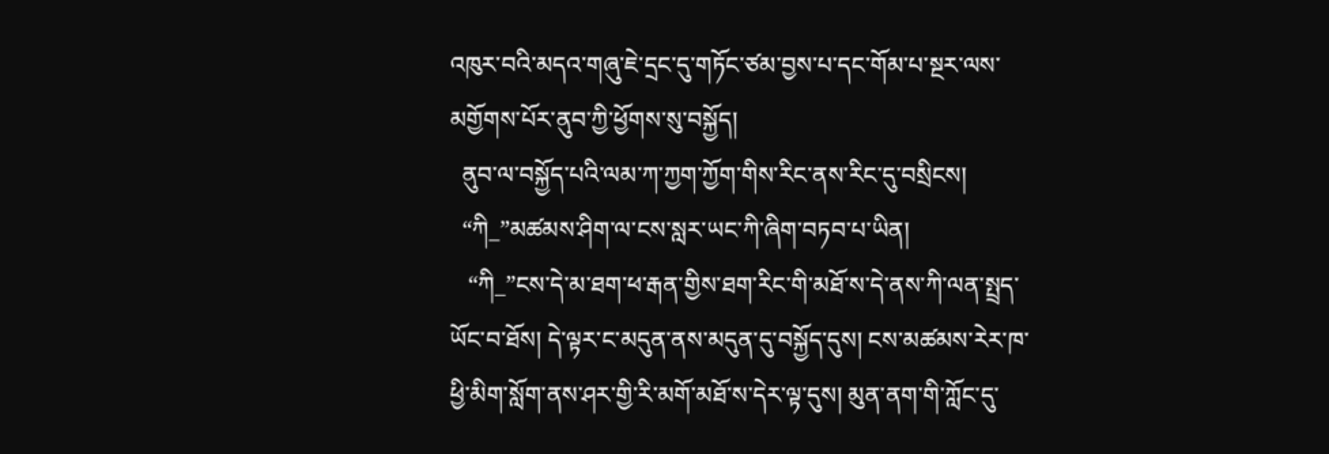འཁུར་བའི་མདའ་གཞུ་ཇེ་དྲང་དུ་གཏོང་ཙམ་བྱས་པ་དང་གོམ་པ་སྔར་ལས་མགྱོགས་པོར་ནུབ་ཀྱི་ཕྱོགས་སུ་བསྐྱོད།
  ནུབ་ལ་བསྐྱོད་པའི་ལམ་ཀ་ཀྱག་ཀྱོག་གིས་རིང་ནས་རིང་དུ་བསྲིངས།
  “ཀི_”མཚམས་ཤིག་ལ་ངས་སླར་ཡང་ཀི་ཞིག་བཏབ་པ་ཡིན།
   “ཀི_”ངས་དེ་མ་ཐག་ཕ་རྒན་གྱིས་ཐག་རིང་གི་མཐོ་ས་དེ་ནས་ཀི་ལན་སྤྲད་ཡོང་བ་ཐོས། དེ་ལྟར་ང་མདུན་ནས་མདུན་དུ་བསྐྱོད་དུས། ངས་མཚམས་རེར་ཁ་ཕྱི་མིག་སློག་ནས་ཤར་གྱི་རི་མགོ་མཐོ་ས་དེར་ལྟ་དུས། མུན་ནག་གི་ཀློང་དུ་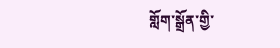གློག་སྒྲོན་གྱི་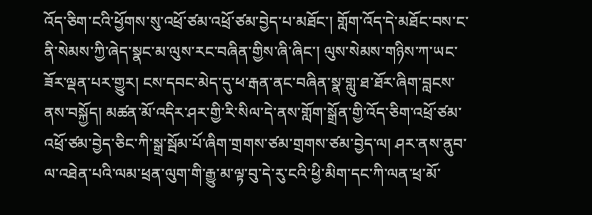འོད་ཅིག་ངའི་ཕྱོགས་སུ་འཕྲོ་ཙམ་འཕྲོ་ཙམ་བྱེད་པ་མཐོང་། གློག་འོད་དེ་མཐོང་བས་ང་ནི་སེམས་ཀྱི་ཞེད་སྣང་མ་ལུས་རང་བཞིན་གྱིས་ཞི་ཞིང་། ལུས་སེམས་གཉིས་ཀ་ཡང་ཟོར་ལྡན་པར་གྱུར། ངས་དབང་མེད་དུ་ཕ་རྒན་ནང་བཞིན་སྣ་གླུ་ཐ་ཐོར་ཞིག་བླངས་ནས་བསྐྱོད། མཚན་མོ་འདིར་ཤར་གྱི་རི་སིལ་དེ་ནས་གློག་སྒྲོན་གྱི་འོད་ཅིག་འཕྲོ་ཙམ་འཕྲོ་ཙམ་བྱེད་ཅིང་ཀི་སྒྲ་སྦོམ་པོ་ཞིག་གྲགས་ཙམ་གྲགས་ཙམ་བྱེད་ལ། ཤར་ནས་ནུབ་ལ་འཐེན་པའི་ལམ་ཕྲན་ལུག་གི་རྒྱུ་མ་ལྟ་བུ་དེ་རུ་ངའི་ཕྱི་མིག་དང་ཀི་ལན་ཕྲ་མོ་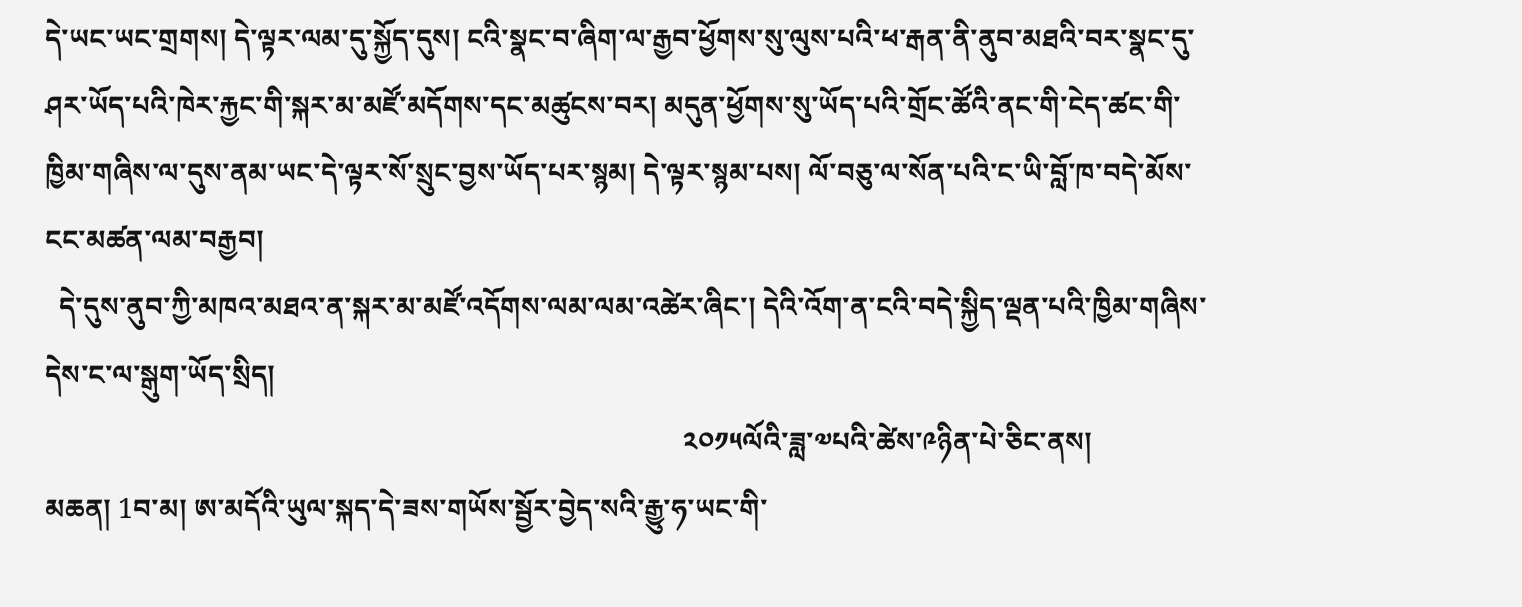དེ་ཡང་ཡང་གྲགས། དེ་ལྟར་ལམ་དུ་སྐྱོད་དུས། ངའི་སྣང་བ་ཞིག་ལ་རྒྱབ་ཕྱོགས་སུ་ལུས་པའི་ཕ་རྒན་ནི་ནུབ་མཐའི་བར་སྣང་དུ་ཤར་ཡོད་པའི་ཁེར་རྐྱང་གི་སྐར་མ་མཛོ་མདོགས་དང་མཚུངས་བར། མདུན་ཕྱོགས་སུ་ཡོད་པའི་གྲོང་ཚོའི་ནང་གི་ངེད་ཚང་གི་ཁྱིམ་གཞིས་ལ་དུས་ནམ་ཡང་དེ་ལྟར་སོ་སྲུང་བྱས་ཡོད་པར་སྙམ། དེ་ལྟར་སྙམ་པས། ལོ་བཅུ་ལ་སོན་པའི་ང་ཡི་བློ་ཁ་བདེ་མོས་ངང་མཚན་ལམ་བརྒྱབ།
  དེ་དུས་ནུབ་ཀྱི་མཁའ་མཐའ་ན་སྐར་མ་མཛོ་འདོགས་ལམ་ལམ་འཚེར་ཞིང་། དེའི་འོག་ན་ངའི་བདེ་སྐྱིད་ལྡན་པའི་ཁྱིམ་གཞིས་དེས་ང་ལ་སྒུག་ཡོད་སྲིད།
                                                                                           ༢༠༡༥ལོའི་ཟླ་༧པའི་ཚེས་༩ཉིན་པེ་ཅིང་ནས།
མཆན། 1བ་མ། ཨ་མདོའི་ཡུལ་སྐད་དེ་ཟས་གཡོས་སྦྱོར་བྱེད་སའི་རྒྱུ་ཧ་ཡང་གི་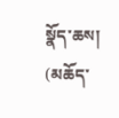སྣོད་ཆས།
(མཆོད་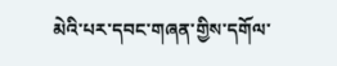མེའི་པར་དབང་གཞན་གྱིས་དགོལ་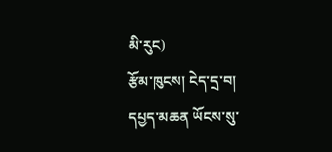མི་རུང)
རྩོམ་ཁུངས། ངེད་དྲ་བ།
དཔྱད་མཆན ཡོངས་སུ་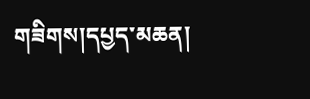གཟིགས།དཔྱད་མཆན།